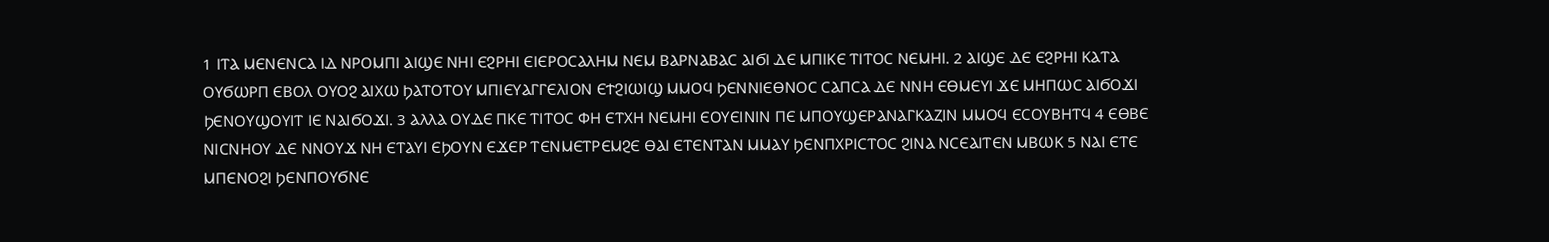1 ⲒⲦⲀ ⲘⲈⲚⲈⲚⲤⲀ ⲒⲆ ⲚⲢⲞⲘⲠⲒ ⲀⲒϢⲈ ⲚⲎⲒ ⲈϨⲢⲎⲒ ⲈⲒⲈⲢⲞⲤⲀⲖⲎⲘ ⲚⲈⲘ ⲂⲀⲢⲚⲀⲂⲀⲤ ⲀⲒϬⲒ ⲆⲈ ⲘⲠⲒⲔⲈ ⲦⲒⲦⲞⲤ ⲚⲈⲘⲎⲒ. 2 ⲀⲒϢⲈ ⲆⲈ ⲈϨⲢⲎⲒ ⲔⲀⲦⲀ ⲞⲨϬⲰⲢⲠ ⲈⲂⲞⲖ ⲞⲨⲞϨ ⲀⲒⲬⲰ ϦⲀⲦⲞⲦⲞⲨ ⲘⲠⲒⲈⲨⲀⲄⲄⲈⲖⲒⲞⲚ ⲈϮϨⲒⲰⲒϢ ⲘⲘⲞϤ ϦⲈⲚⲚⲒⲈⲐⲚⲞⲤ ⲤⲀⲠⲤⲀ ⲆⲈ ⲚⲚⲎ ⲈⲐⲘⲈⲨⲒ ϪⲈ ⲘⲎⲠⲰⲤ ⲀⲒϬⲞϪⲒ ϦⲈⲚⲞⲨϢⲞⲨⲒⲦ ⲒⲈ ⲚⲀⲒϬⲞϪⲒ. 3 ⲀⲖⲖⲀ ⲞⲨⲆⲈ ⲠⲔⲈ ⲦⲒⲦⲞⲤ ⲪⲎ ⲈⲦⲬⲎ ⲚⲈⲘⲎⲒ ⲈⲞⲨⲈⲒⲚⲒⲚ ⲠⲈ ⲘⲠⲞⲨϢⲈⲢⲀⲚⲀⲄⲔⲀⲌⲒⲚ ⲘⲘⲞϤ ⲈⲤⲞⲨⲂⲎⲦϤ 4 ⲈⲐⲂⲈ ⲚⲒⲤⲚⲎⲞⲨ ⲆⲈ ⲚⲚⲞⲨϪ ⲚⲎ ⲈⲦⲀⲨⲒ ⲈϦⲞⲨⲚ ⲈϪⲈⲢ ⲦⲈⲚⲘⲈⲦⲢⲈⲘϨⲈ ⲐⲀⲒ ⲈⲦⲈⲚⲦⲀⲚ ⲘⲘⲀⲨ ϦⲈⲚⲠⲬⲢⲒⲤⲦⲞⲤ ϨⲒⲚⲀ ⲚⲤⲈⲀⲒⲦⲈⲚ ⲘⲂⲰⲔ 5 ⲚⲀⲒ ⲈⲦⲈ ⲘⲠⲈⲚⲞϨⲒ ϦⲈⲚⲠⲞⲨϬⲚⲈ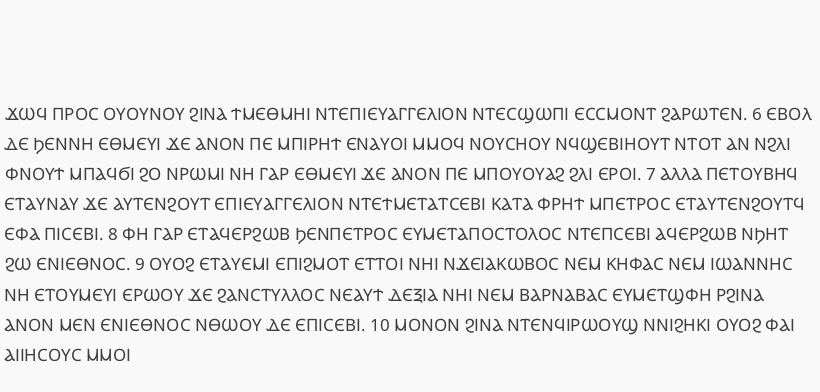ϪⲰϤ ⲠⲢⲞⲤ ⲞⲨⲞⲨⲚⲞⲨ ϨⲒⲚⲀ ϮⲘⲈⲐⲘⲎⲒ ⲚⲦⲈⲠⲒⲈⲨⲀⲄⲄⲈⲖⲒⲞⲚ ⲚⲦⲈⲤϢⲰⲠⲒ ⲈⲤⲤⲘⲞⲚⲦ ϨⲀⲢⲰⲦⲈⲚ. 6 ⲈⲂⲞⲖ ⲆⲈ ϦⲈⲚⲚⲎ ⲈⲐⲘⲈⲨⲒ ϪⲈ ⲀⲚⲞⲚ ⲠⲈ ⲘⲠⲒⲢⲎϮ ⲈⲚⲀⲨⲞⲒ ⲘⲘⲞϤ ⲚⲞⲨⲤⲎⲞⲨ ⲚϤϢⲈⲂⲒⲎⲞⲨⲦ ⲚⲦⲞⲦ ⲀⲚ ⲚϨⲖⲒ ⲪⲚⲞⲨϮ ⲘⲠⲀϤϬⲒ ϨⲞ ⲚⲢⲰⲘⲒ ⲚⲎ ⲄⲀⲢ ⲈⲐⲘⲈⲨⲒ ϪⲈ ⲀⲚⲞⲚ ⲠⲈ ⲘⲠⲞⲨⲞⲨⲀϨ ϨⲖⲒ ⲈⲢⲞⲒ. 7 ⲀⲖⲖⲀ ⲠⲈⲦⲞⲨⲂⲎϤ ⲈⲦⲀⲨⲚⲀⲨ ϪⲈ ⲀⲨⲦⲈⲚϨⲞⲨⲦ ⲈⲠⲒⲈⲨⲀⲄⲄⲈⲖⲒⲞⲚ ⲚⲦⲈϮⲘⲈⲦⲀⲦⲤⲈⲂⲒ ⲔⲀⲦⲀ ⲪⲢⲎϮ ⲘⲠⲈⲦⲢⲞⲤ ⲈⲦⲀⲨⲦⲈⲚϨⲞⲨⲦϤ ⲈⲪⲀ ⲠⲒⲤⲈⲂⲒ. 8 ⲪⲎ ⲄⲀⲢ ⲈⲦⲀϤⲈⲢϨⲰⲂ ϦⲈⲚⲠⲈⲦⲢⲞⲤ ⲈⲨⲘⲈⲦⲀⲠⲞⲤⲦⲞⲖⲞⲤ ⲚⲦⲈⲠⲤⲈⲂⲒ ⲀϤⲈⲢϨⲰⲂ ⲚϦⲎⲦ ϨⲰ ⲈⲚⲒⲈⲐⲚⲞⲤ. 9 ⲞⲨⲞϨ ⲈⲦⲀⲨⲈⲘⲒ ⲈⲠⲒϨⲘⲞⲦ ⲈⲦⲦⲞⲒ ⲚⲎⲒ ⲚϪⲈⲒⲀⲔⲰⲂⲞⲤ ⲚⲈⲘ ⲔⲎⲪⲀⲤ ⲚⲈⲘ ⲒⲰⲀⲚⲚⲎⲤ ⲚⲎ ⲈⲦⲞⲨⲘⲈⲨⲒ ⲈⲢⲰⲞⲨ ϪⲈ ϨⲀⲚⲤⲦⲨⲖⲖⲞⲤ ⲚⲈⲀⲨϮ ⲆⲈⲜⲒⲀ ⲚⲎⲒ ⲚⲈⲘ ⲂⲀⲢⲚⲀⲂⲀⲤ ⲈⲨⲘⲈⲦϢⲪⲎ ⲢϨⲒⲚⲀ ⲀⲚⲞⲚ ⲘⲈⲚ ⲈⲚⲒⲈⲐⲚⲞⲤ ⲚⲐⲰⲞⲨ ⲆⲈ ⲈⲠⲒⲤⲈⲂⲒ. 10 ⲘⲞⲚⲞⲚ ϨⲒⲚⲀ ⲚⲦⲈⲚϤⲒⲢⲰⲞⲨϢ ⲚⲚⲒϨⲎⲔⲒ ⲞⲨⲞϨ ⲪⲀⲒ ⲀⲒⲒⲎⲤⲞⲨⲤ ⲘⲘⲞⲒ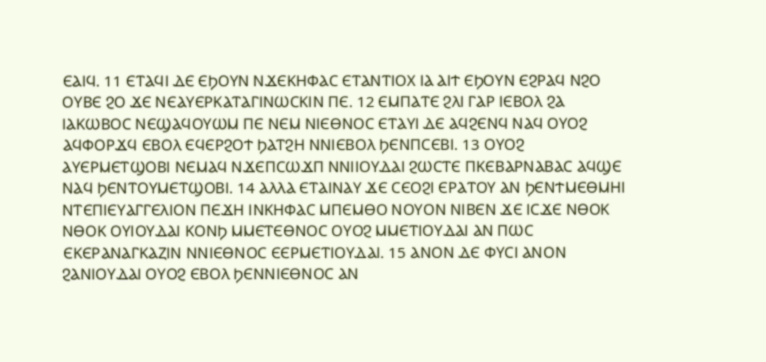ⲈⲀⲒϤ. 11 ⲈⲦⲀϤⲒ ⲆⲈ ⲈϦⲞⲨⲚ ⲚϪⲈⲔⲎⲪⲀⲤ ⲈⲦⲀⲚⲦⲒⲞⲬ ⲒⲀ ⲀⲒϮ ⲈϦⲞⲨⲚ ⲈϨⲢⲀϤ ⲚϨⲞ ⲞⲨⲂⲈ ϨⲞ ϪⲈ ⲚⲈⲀⲨⲈⲢⲔⲀⲦⲀⲄⲒⲚⲰⲤⲔⲒⲚ ⲠⲈ. 12 ⲈⲘⲠⲀⲦⲈ ϨⲖⲒ ⲄⲀⲢ ⲒⲈⲂⲞⲖ ϨⲀ ⲒⲀⲔⲰⲂⲞⲤ ⲚⲈϢⲀϤⲞⲨⲰⲘ ⲠⲈ ⲚⲈⲘ ⲚⲒⲈⲐⲚⲞⲤ ⲈⲦⲀⲨⲒ ⲆⲈ ⲀϤϨⲈⲚϤ ⲚⲀϤ ⲞⲨⲞϨ ⲀϤⲪⲞⲢϪϤ ⲈⲂⲞⲖ ⲈϤⲈⲢϨⲞϮ ϦⲀⲦϨⲎ ⲚⲚⲒⲈⲂⲞⲖ ϦⲈⲚⲠⲤⲈⲂⲒ. 13 ⲞⲨⲞϨ ⲀⲨⲈⲢⲘⲈⲦϢⲞⲂⲒ ⲚⲈⲘⲀϤ ⲚϪⲈⲠⲤⲰϪⲠ ⲚⲚⲒⲒⲞⲨⲆⲀⲒ ϨⲰⲤⲦⲈ ⲠⲔⲈⲂⲀⲢⲚⲀⲂⲀⲤ ⲀϤϢⲈ ⲚⲀϤ ϦⲈⲚⲦⲞⲨⲘⲈⲦϢⲞⲂⲒ. 14 ⲀⲖⲖⲀ ⲈⲦⲀⲒⲚⲀⲨ ϪⲈ ⲤⲈⲞϨⲒ ⲈⲢⲀⲦⲞⲨ ⲀⲚ ϦⲈⲚϮⲘⲈⲐⲘⲎⲒ ⲚⲦⲈⲠⲒⲈⲨⲀⲄⲄⲈⲖⲒⲞⲚ ⲠⲈϪⲎ ⲒⲚⲔⲎⲪⲀⲤ ⲘⲠⲈⲘⲐⲞ ⲚⲞⲨⲞⲚ ⲚⲒⲂⲈⲚ ϪⲈ ⲒⲤϪⲈ ⲚⲐⲞⲔ ⲚⲐⲞⲔ ⲞⲨⲒⲞⲨⲆⲀⲒ ⲔⲞⲚϦ ⲘⲘⲈⲦⲈⲐⲚⲞⲤ ⲞⲨⲞϨ ⲘⲘⲈⲦⲒⲞⲨⲆⲀⲒ ⲀⲚ ⲠⲰⲤ ⲈⲔⲈⲢⲀⲚⲀⲄⲔⲀⲌⲒⲚ ⲚⲚⲒⲈⲐⲚⲞⲤ ⲈⲈⲢⲘⲈⲦⲒⲞⲨⲆⲀⲒ. 15 ⲀⲚⲞⲚ ⲆⲈ ⲪⲨⲤⲒ ⲀⲚⲞⲚ ϨⲀⲚⲒⲞⲨⲆⲀⲒ ⲞⲨⲞϨ ⲈⲂⲞⲖ ϦⲈⲚⲚⲒⲈⲐⲚⲞⲤ ⲀⲚ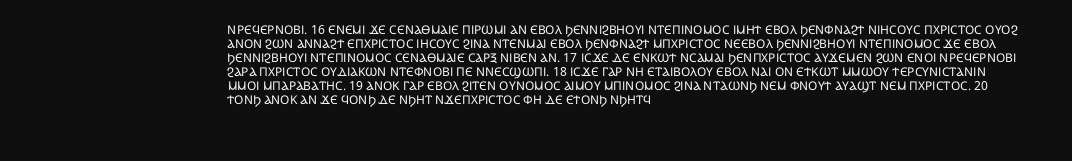ⲚⲢⲈϤⲈⲢⲚⲞⲂⲒ. 16 ⲈⲚⲈⲘⲒ ϪⲈ ⲤⲈⲚⲀⲐⲘⲀⲒⲈ ⲠⲒⲢⲰⲘⲒ ⲀⲚ ⲈⲂⲞⲖ ϦⲈⲚⲚⲒϨⲂⲎⲞⲨⲒ ⲚⲦⲈⲠⲒⲚⲞⲘⲞⲤ ⲒⲘⲎϮ ⲈⲂⲞⲖ ϦⲈⲚⲪⲚⲀϨϮ ⲚⲒⲎⲤⲞⲨⲤ ⲠⲬⲢⲒⲤⲦⲞⲤ ⲞⲨⲞϨ ⲀⲚⲞⲚ ϨⲰⲚ ⲀⲚⲚⲀϨϮ ⲈⲠⲬⲢⲒⲤⲦⲞⲤ ⲒⲎⲤⲞⲨⲤ ϨⲒⲚⲀ ⲚⲦⲈⲚⲘⲀⲒ ⲈⲂⲞⲖ ϦⲈⲚⲪⲚⲀϨϮ ⲘⲠⲬⲢⲒⲤⲦⲞⲤ ⲚⲈⲈⲂⲞⲖ ϦⲈⲚⲚⲒϨⲂⲎⲞⲨⲒ ⲚⲦⲈⲠⲒⲚⲞⲘⲞⲤ ϪⲈ ⲈⲂⲞⲖ ϦⲈⲚⲚⲒϨⲂⲎⲞⲨⲒ ⲚⲦⲈⲠⲒⲚⲞⲘⲞⲤ ⲤⲈⲚⲀⲐⲘⲀⲒⲈ ⲤⲀⲢⲜ ⲚⲒⲂⲈⲚ ⲀⲚ. 17 ⲒⲤϪⲈ ⲆⲈ ⲈⲚⲔⲰϮ ⲚⲤⲀⲘⲀⲒ ϦⲈⲚⲠⲬⲢⲒⲤⲦⲞⲤ ⲀⲨϪⲈⲘⲈⲚ ϨⲰⲚ ⲈⲚⲞⲒ ⲚⲢⲈϤⲈⲢⲚⲞⲂⲒ ϨⲀⲢⲀ ⲠⲬⲢⲒⲤⲦⲞⲤ ⲞⲨⲆⲒⲀⲔⲰⲚ ⲚⲦⲈⲪⲚⲞⲂⲒ ⲠⲈ ⲚⲚⲈⲤϢⲰⲠⲒ. 18 ⲒⲤϪⲈ ⲄⲀⲢ ⲚⲎ ⲈⲦⲀⲒⲂⲞⲖⲞⲨ ⲈⲂⲞⲖ ⲚⲀⲒ ⲞⲚ ⲈϮⲔⲰⲦ ⲘⲘⲰⲞⲨ ϮⲈⲢⲤⲨⲚⲒⲤⲦⲀⲚⲒⲚ ⲘⲘⲞⲒ ⲘⲠⲀⲢⲀⲂⲀⲦⲎⲤ. 19 ⲀⲚⲞⲔ ⲄⲀⲢ ⲈⲂⲞⲖ ϨⲒⲦⲈⲚ ⲞⲨⲚⲞⲘⲞⲤ ⲀⲒⲘⲞⲨ ⲘⲠⲒⲚⲞⲘⲞⲤ ϨⲒⲚⲀ ⲚⲦⲀⲰⲚϦ ⲚⲈⲘ ⲪⲚⲞⲨϮ ⲀⲨⲀϢⲦ ⲚⲈⲘ ⲠⲬⲢⲒⲤⲦⲞⲤ. 20 ϮⲞⲚϦ ⲀⲚⲞⲔ ⲀⲚ ϪⲈ ϤⲞⲚϦ ⲆⲈ ⲚϦⲎⲦ ⲚϪⲈⲠⲬⲢⲒⲤⲦⲞⲤ ⲪⲎ ⲆⲈ ⲈϮⲞⲚϦ ⲚϦⲎⲦϤ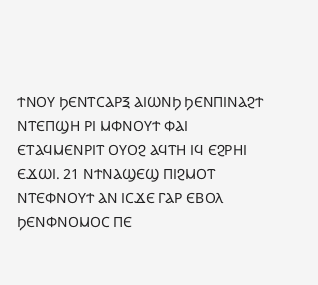ϮⲚⲞⲨ ϦⲈⲚⲦⲤⲀⲢⲜ ⲀⲒⲰⲚϦ ϦⲈⲚⲠⲒⲚⲀϨϮ ⲚⲦⲈⲠϢⲎ ⲢⲒ ⲘⲪⲚⲞⲨϮ ⲪⲀⲒ ⲈⲦⲀϤⲘⲈⲚⲢⲒⲦ ⲞⲨⲞϨ ⲀϤⲦⲎ ⲒϤ ⲈϨⲢⲎⲒ ⲈϪⲰⲒ. 21 ⲚϮⲚⲀϢⲈϢ ⲠⲒϨⲘⲞⲦ ⲚⲦⲈⲪⲚⲞⲨϮ ⲀⲚ ⲒⲤϪⲈ ⲄⲀⲢ ⲈⲂⲞⲖ ϦⲈⲚⲪⲚⲞⲘⲞⲤ ⲠⲈ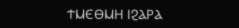ϮⲘⲈⲐⲘⲎ ⲒϨⲀⲢⲀ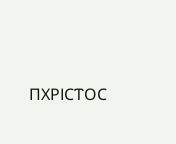ⲠⲬⲢⲒⲤⲦⲞⲤ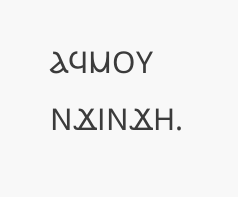ⲀϤⲘⲞⲨ ⲚϪⲒⲚϪⲎ.